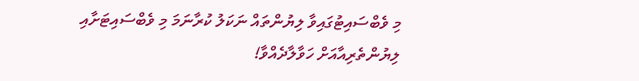މި ވެބްސައިޓުގައިވާ ލިޔުންތައް ނަކަލު ކުރާނަމަ މި ވެބްސައިޓަށާއި ލިޔުންތެރިއާއަށް ހަވާލާދެއްވާ!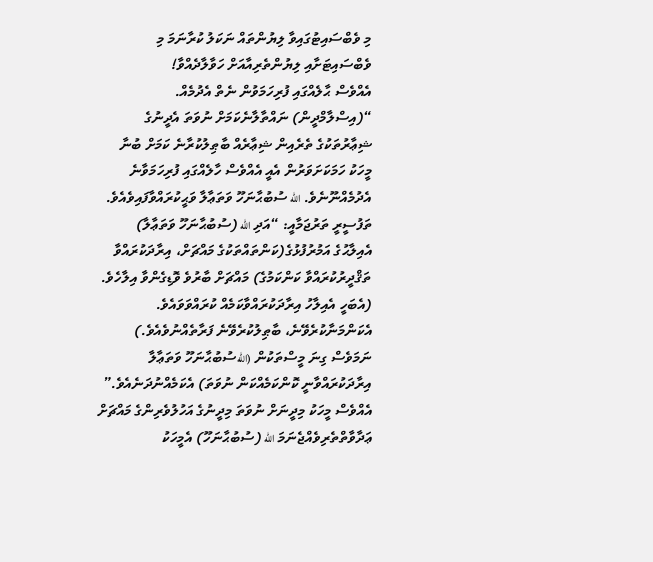މި ވެބްސައިޓުގައިވާ ލިޔުންތައް ނަކަލު ކުރާނަމަ މި ވެބްސައިޓަށާއި ލިޔުންތެރިއާއަށް ހަވާލާދެއްވާ!
އެއްވެސް ޙާލެއްގައި ފުރިހަމަވުން ނެތް އެދުމެއް.
“(އިސްލާމްދީން) ނައްތާލާނެކަމަށް ނުވަތަ އެދީނުގެ ޝިޢާރުތަކުގެ ތެރެއިން ޝިޢާރެއް ބާޠިލުކުރާނެ ކަމަށް ބުނާ މީހަކު ހަމަކަށަވަރުން އެއީ އެއްވެސް ހާލެއްގައި ފުރިހަމަވާނެ އެދުމެއްނޫނެވެ. الله ސުބުޙާނަހޫ ވަތަޢާލާ ވަޙީކުރައްވާފައިވެއެވެ.
ތަފުސީރީ ތަރުޖަމާއީ: “އަދި الله (ސުބުޙާނަހޫ ވަތަޢާލާ) އެއިލާޙުގެ އަމުރުފުޅުގެ(ކަންތައްތަކުގެ މައްޗަށް، އިރާދަކުރައްވާ ތަޤްދީރުކުރައްވާ ކަންކަމުގެ) މައްޗަށް ބާރުވެ ވޮޑިގެންވާ އިލާހެވެ. (އެބަހީ އެއިލާހު އިރާދަކުރައްވާކަމެއް ކުރައްވަވައެވެ. އެކަންމަނާކުރެވޭނެ، ބާޠިލުކުރެވޭނެ ފަރާތެއްނުވެއެވެ.) ނަމަވެސް ގިނަ މީސްތަކުން (اللهސުބުޙާނަހޫ ވަތަޢާލާ އިރާދަކުރައްވާނީ ކޮންކަމެއްކަން ނުވަތަ) އެކަމެއްނުދަނެއެވެ.”
އެއްވެސް މީހަކު މިދީނަށް ނުވަތަ މިދީނުގެ އަހުލުވެރިންގެ މައްޗަށް ޢަދާވާތްތެރިވެއްޖެނަމަ الله (ސުބުޙާނަހޫ) އެމީހަކު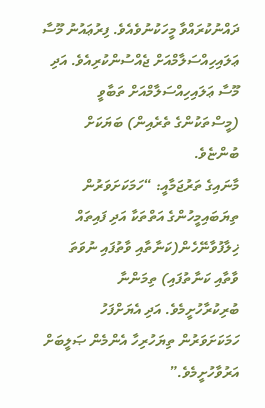ދައްނުކުރައްވާ މީހަކުނުވެއެވެ. ފިރުޢައުނު މޫސާ ޢަލައިހިއްސަލާމްއަށް ޖެއްސުންކުރިއެވެ. އަދި މޫސާ ޢަލައިހިއްސަލާމްއަށް ތަބާވީ (މީސްތަކުންގެ ތެރެއިން) ބަޔަކަށް ބުންޏެވެ.
މާނައިގެ ތަރުޖަމާއީ: “ހަމަކަށަވަރުން ތިޔަބައިމީހުންގެ އަތްތަކާ އަދި ފައިތައް ޚިލާފުވާނޭހެން(ކަނާތާއި ވާތުފައި ނުވަތަ ވާތާއި ކަނާތުފައި) ތިމަންނާ ބުރިކުރާހުށީމެވެ. އަދި އެޔަށްފަހު ހަމަކަށަވަރުން ތިޔަހުރިހާ އެންމެން ޞަލީބަށް އަރުވާހުށީމެވެ.”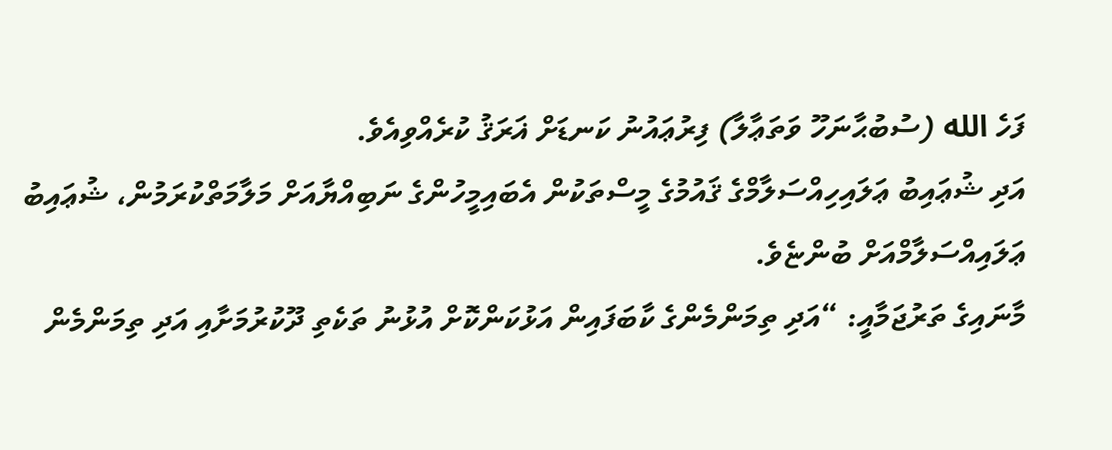ފަހެ الله (ސުބުޙާނަހޫ ވަތަޢާލާ) ފިރުޢައުނު ކަނޑަށް ޣަރަޤު ކުރެއްވިއެވެ.
އަދި ޝުޢައިބު ޢަލައިހިއްސަލާމްގެ ޤައުމުގެ މީސްތަކުން އެބައިމީހުންގެ ނަބިއްޔާއަށް މަލާމަތްކުރަމުން، ޝުޢައިބު ޢަލައިއްސަލާމްއަށް ބުންޏެވެ.
މާނައިގެ ތަރުޖަމާއީ: “އަދި ތިމަންމެންގެ ކާބަފައިން އަޅުކަންކޮށް އުޅުނު ތަކެތި ދޫކުރުމަށާއި އަދި ތިމަންމެން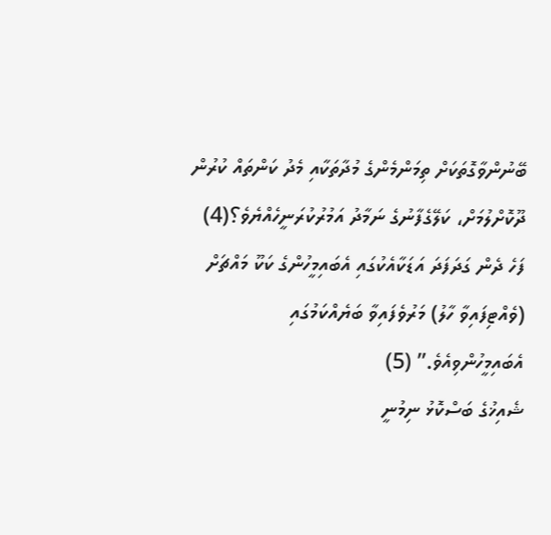ބޭނުންވާގޮތަކަށް ތިމަންމެންގެ މުދާތަކާއި މެދު ކަންތައް ކުރުން ދޫކޮށްލުމަށް، ކަލޭގެފާނުގެ ނަމާދު އަމުރުކުރަނީހެއްޔެވެ؟(4)
ފަހެ ދެން ގަދަފަދަ އަޑަކާއެކުގައި އެބައިމީހުންގެ ކަކޫ މައްޗަށް (ވެއްޓިފައިވާ ހާލު) މަރުވެފައިވާ ބަޔެއްކަމުގައި އެބައިމީހުންވިއެވެ.” (5)
ޝެއިޚުގެ ބަސްކޮޅު ނިމުނީ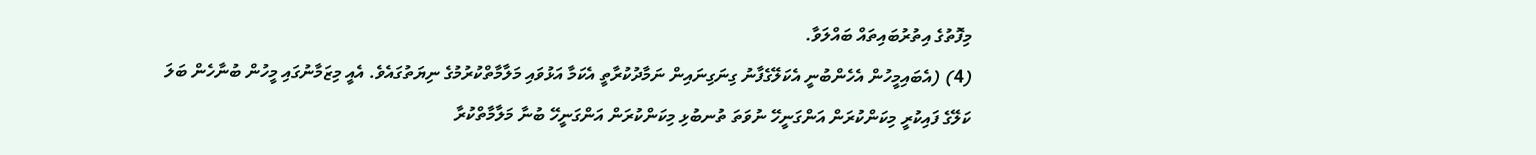މިފޮތުގެ އިތުރުބައިތައް ބައްލަވާ.
(4) (އެބައިމީހުން އެހެންބުނީ އެކަލޭގެފާނު ގިނަގިނައިން ނަމާދުކުރާތީ އެކަމާ އަޅުވައި މަލާމާތްކުރުމުގެ ނިޔަތުގައެވެ. އެއީ މިޒަމާނުގައި މީހުން ބުނާހެން ބަލަ ކަލޭގެ ފައިކުރީ މިކަންކުރަން އަންގަނީހޭ ނުވަތަ ތުނބުޅި މިކަންކުރަން އަންގަނީހޭ ބުނާ މަލާމާތްކުރާ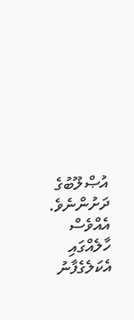އުޞްލޫބުގެ ދަށުންނެވެ. އެއްވެސް ހާލެއްގައި އެކަލެގެފާނު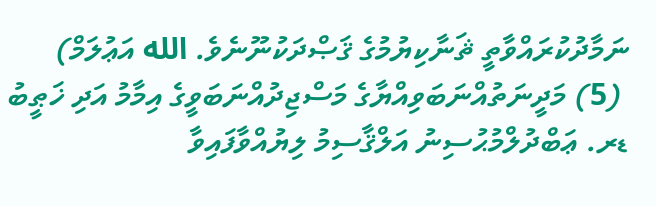ނަމާދުކުރައްވާތީ ޘަނާކިޔުމުގެ ޤަޞްދަކުނޫނެވެ. الله އަޢުލަމް)
 (5) މަދީނަތުއްނަބަވިއްޔާގެ މަސްޖިދުއްނަބަވީގެ އިމާމު އަދި ޚަޠީބު ޑރ. ޢަބްދުލްމުޙުސިނު އަލްޤާސިމު ލިޔުއްވާފައިވާ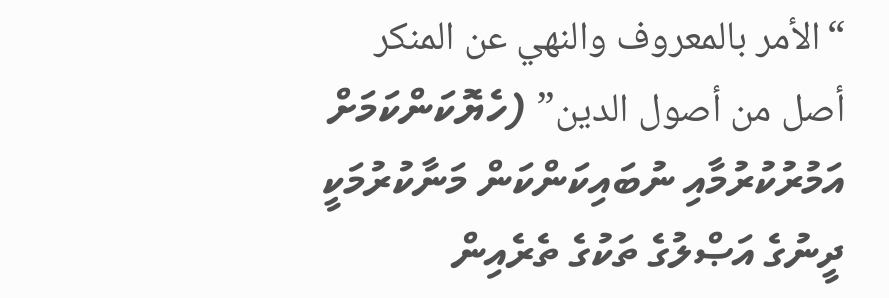“الأمر بالمعروف والنهي عن المنكر أصل من أصول الدين” (ހެޔޮކަންކަމަށް އަމުރުކުރުމާއި ނުބައިކަންކަން މަނާކުރުމަކީ ދީނުގެ އަޞްލުގެ ތަކުގެ ތެރެއިން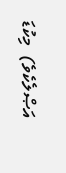އަޞްލެކެވެ)  މިކުޑަ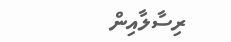ރިސާލާއިން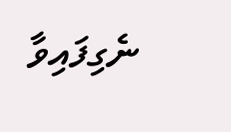ނެގިފައިވާ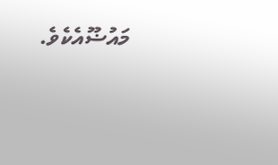މައުޟޫއެކެވެ.